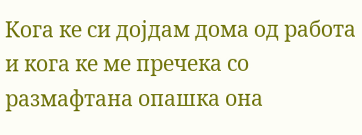Кога ке си дојдам дома од работа и кога ке ме пречека со размафтана опашка она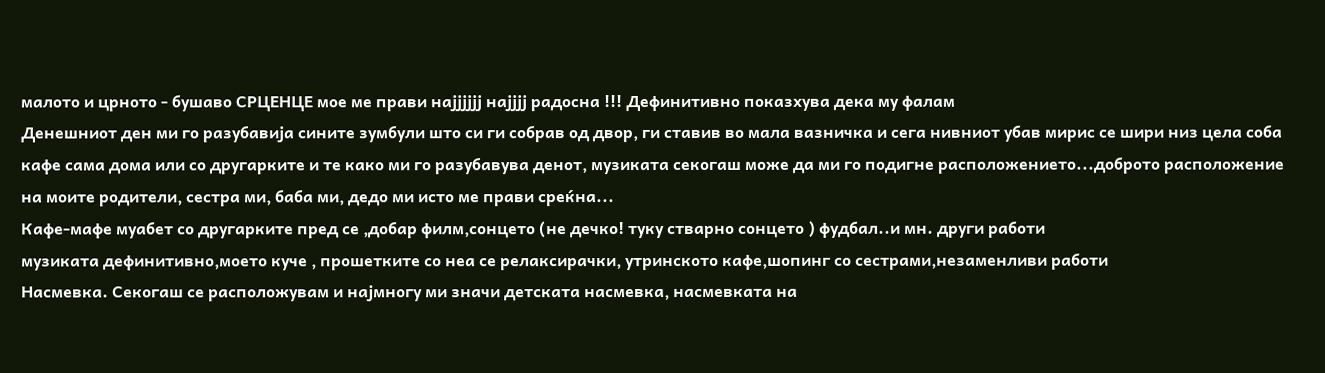малото и црното - бушаво СРЦЕНЦЕ мое ме прави најјјјјј најјјј радосна !!! Дефинитивно показхува дека му фалам
Денешниот ден ми го разубавија сините зумбули што си ги собрав од двор, ги ставив во мала вазничка и сега нивниот убав мирис се шири низ цела соба
кафе сама дома или со другарките и те како ми го разубавува денот, музиката секогаш може да ми го подигне расположението...доброто расположение на моите родители, сестра ми, баба ми, дедо ми исто ме прави среќна...
Кафе-мафе муабет со другарките пред се ,добар филм,сонцето (не дечко! туку стварно сонцето ) фудбал..и мн. други работи
музиката дефинитивно,моето куче , прошетките со неа се релаксирачки, утринското кафе,шопинг со сестрами,незаменливи работи
Насмевка. Секогаш се расположувам и најмногу ми значи детската насмевка, насмевката на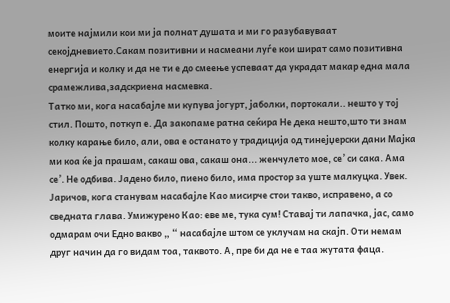моите најмили кои ми ја полнат душата и ми го разубавуваат секојдневието.Сакам позитивни и насмеани луѓе кои шират само позитивна енергија и колку и да не ти е до смеење успеваат да украдат макар една мала срамежлива,задскриена насмевка.
Татко ми, кога насабајле ми купува јогурт, јаболки, портокали.. нешто у тој стил. Пошто, поткуп е. Да закопаме ратна сеќира Не дека нешто,што ти знам колку карање било, али, ова е останато у традиција од тинејџерски дани Мајка ми коа ќе ја прашам, сакаш ова, сакаш она... женчулето мое, се’ си сака. Ама се’. Не одбива. Јадено било, пиено било, има простор за уште малкуцка. Увек. Јаричов, кога станувам насабајле Као мисирче стои такво, исправено, а со сведната глава. Умижурено Као: еве ме, тука сум! Ставај ти лапачка, јас, само одмарам очи Едно вакво „ “ насабајле штом се уклучам на скајп. Оти немам друг начин да го видам тоа, таквото. А, пре би да не е таа жутата фаца.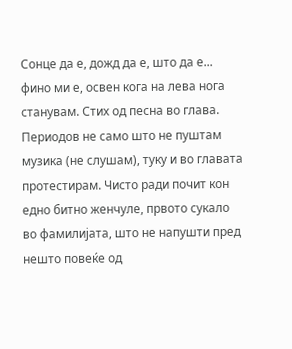Сонце да е, дожд да е, што да е... фино ми е, освен кога на лева нога станувам. Стих од песна во глава. Периодов не само што не пуштам музика (не слушам), туку и во главата протестирам. Чисто ради почит кон едно битно женчуле, првото сукало во фамилијата, што не напушти пред нешто повеќе од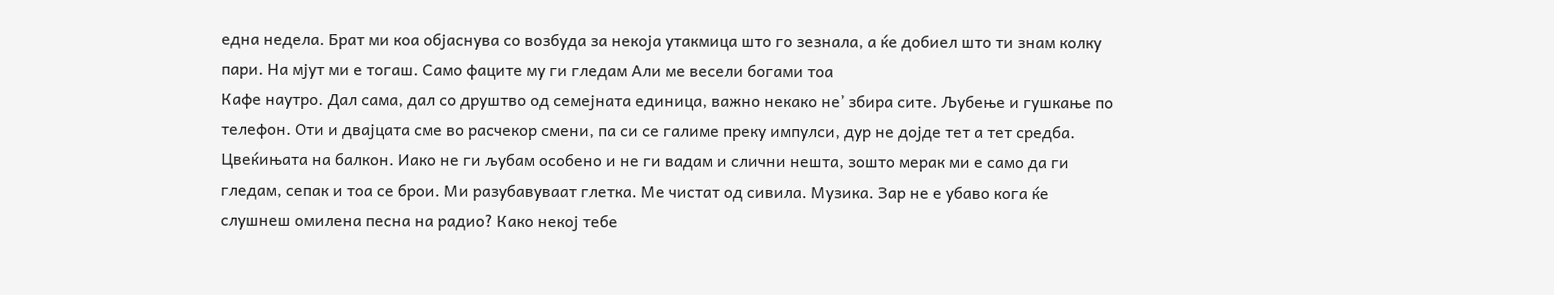една недела. Брат ми коа објаснува со возбуда за некоја утакмица што го зезнала, а ќе добиел што ти знам колку пари. На мјут ми е тогаш. Само фаците му ги гледам Али ме весели богами тоа
Кафе наутро. Дал сама, дал со друштво од семејната единица, важно некако не’ збира сите. Љубење и гушкање по телефон. Оти и двајцата сме во расчекор смени, па си се галиме преку импулси, дур не дојде тет а тет средба. Цвеќињата на балкон. Иако не ги љубам особено и не ги вадам и слични нешта, зошто мерак ми е само да ги гледам, сепак и тоа се брои. Ми разубавуваат глетка. Ме чистат од сивила. Музика. Зар не е убаво кога ќе слушнеш омилена песна на радио? Како некој тебе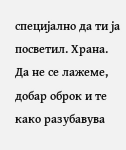специјално да ти ја посветил. Храна. Да не се лажеме, добар оброк и те како разубавува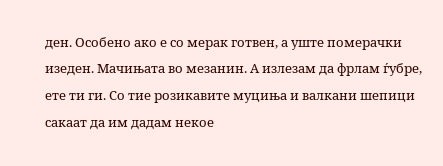ден. Особено ако е со мерак готвен, а уште померачки изеден. Мачињата во мезанин. А излезам да фрлам ѓубре, ете ти ги. Со тие розикавите муциња и валкани шепици сакаат да им дадам некое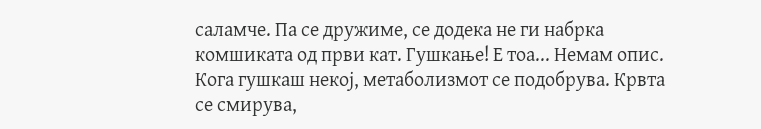саламче. Па се дружиме, се додека не ги набрка комшиката од први кат. Гушкање! Е тоа... Немам опис. Кога гушкаш некој, метаболизмот се подобрува. Крвта се смирува,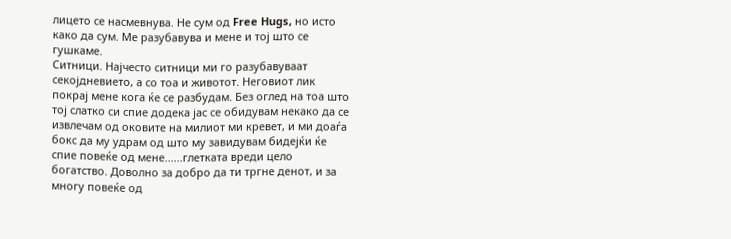лицето се насмевнува. Не сум од Free Hugs, но исто како да сум. Ме разубавува и мене и тој што се гушкаме.
Ситници. Најчесто ситници ми го разубавуваат секојдневието, а со тоа и животот. Неговиот лик покрај мене кога ќе се разбудам. Без оглед на тоа што тој слатко си спие додека јас се обидувам некако да се извлечам од оковите на милиот ми кревет, и ми доаѓа бокс да му удрам од што му завидувам бидејќи ќе спие повеќе од мене......глетката вреди цело богатство. Доволно за добро да ти тргне денот, и за многу повеќе од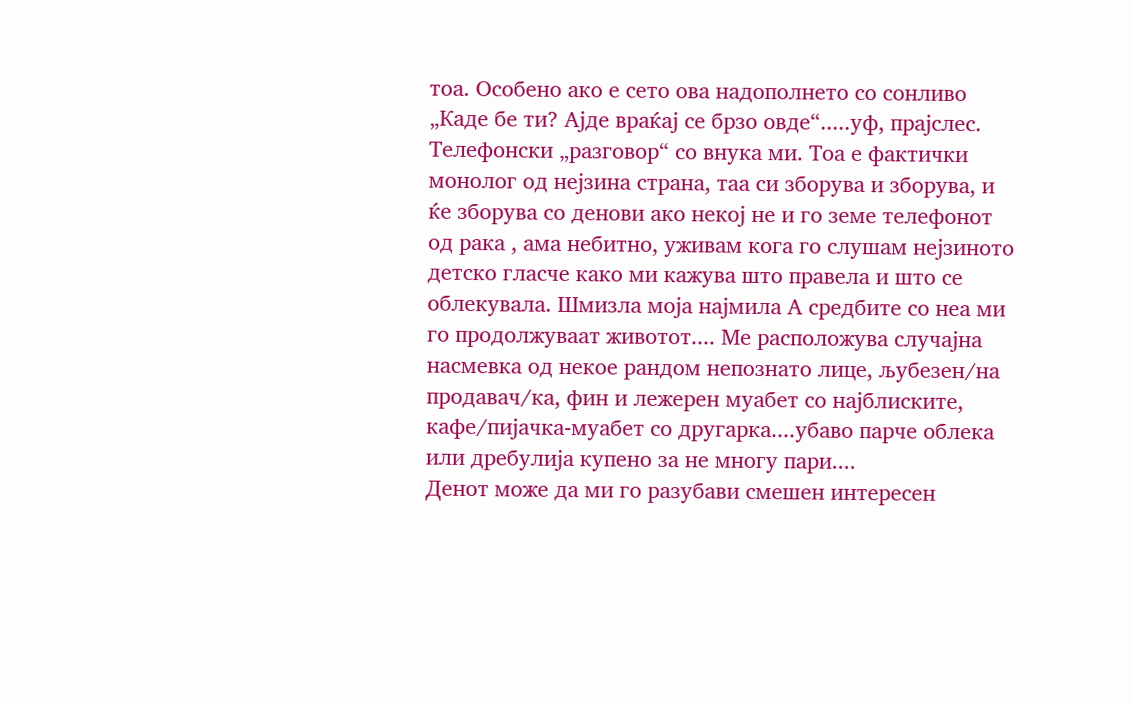тоа. Особено ако е сето ова надополнето со сонливо „Каде бе ти? Ајде враќај се брзо овде“.....уф, прајслес. Телефонски „разговор“ со внука ми. Тоа е фактички монолог од нејзина страна, таа си зборува и зборува, и ќе зборува со денови ако некој не и го земе телефонот од рака , ама небитно, уживам кога го слушам нејзиното детско гласче како ми кажува што правела и што се облекувала. Шмизла моја најмила А средбите со неа ми го продолжуваат животот.... Ме расположува случајна насмевка од некое рандом непознато лице, љубезен/на продавач/ка, фин и лежерен муабет со најблиските, кафе/пијачка-муабет со другарка....убаво парче облека или дребулија купено за не многу пари....
Денот може да ми го разубави смешен интересен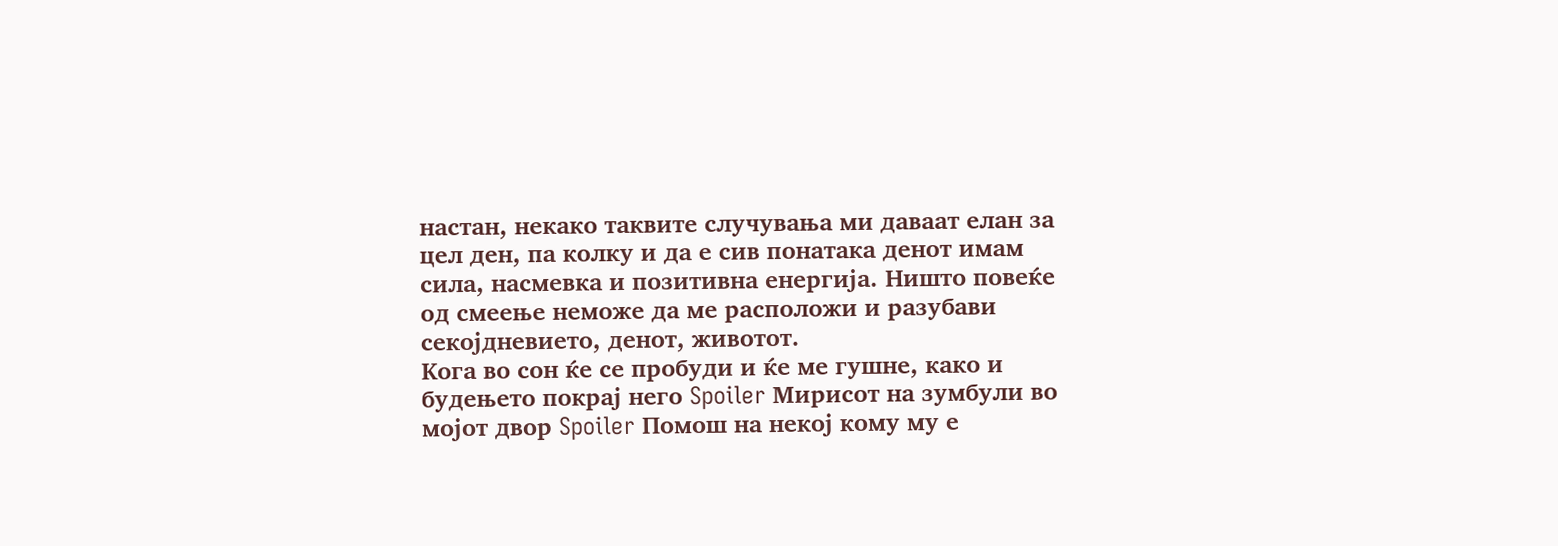настан, некако таквите случувања ми даваат елан за цел ден, па колку и да е сив понатака денот имам сила, насмевка и позитивна енергија. Ништо повеќе од смеење неможе да ме расположи и разубави секојдневието, денот, животот.
Koга во сон ќе се пробуди и ќе ме гушне, како и будењето покрај него Spoiler Мирисот на зумбули во мојот двор Spoiler Помош на некој кому му е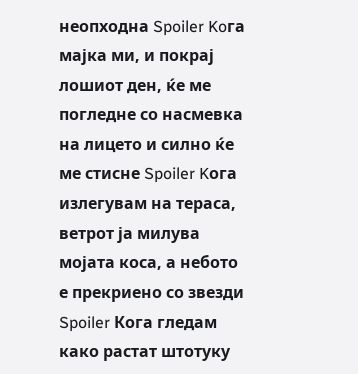неопходна Spoiler Koга мајка ми, и покрај лошиот ден, ќе ме погледне со насмевка на лицето и силно ќе ме стисне Spoiler Kога излегувам на тераса, ветрот ја милува мојата коса, а небото е прекриено со звезди Spoiler Кога гледам како растат штотуку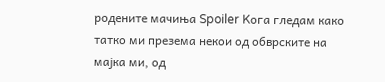родените мачиња Spoiler Kога гледам како татко ми презема некои од обврските на мајка ми, од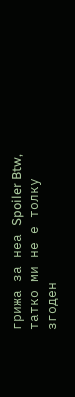грижа за неа Spoiler Btw, татко ми не е толку згоден